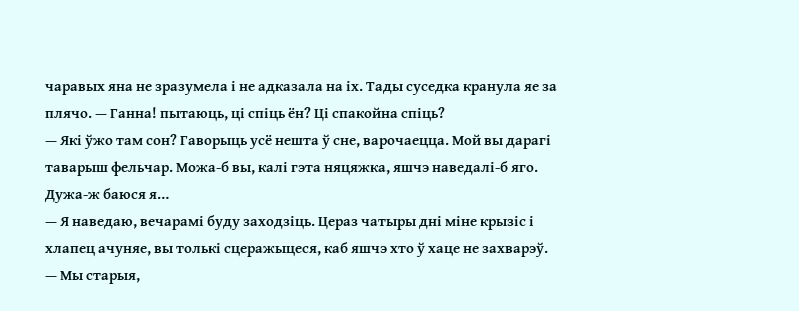чаравых яна не зразумела і не адказала на іх. Тады суседка кранула яе за плячо. — Ганна! пытаюць, ці спіць ён? Ці спакойна спіць?
— Які ўжо там сон? Гаворыць усё нешта ў сне, варочаецца. Мой вы дарагі таварыш фельчар. Можа-б вы, калі гэта няцяжка, яшчэ наведалі-б яго. Дужа-ж баюся я…
— Я наведаю, вечарамі буду заходзіць. Цераз чатыры дні міне крызіс і хлапец ачуняе, вы толькі сцеражыцеся, каб яшчэ хто ў хаце не захварэў.
— Мы старыя,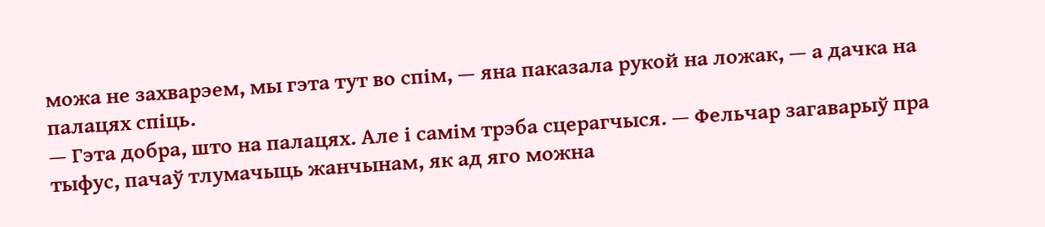можа не захварэем, мы гэта тут во спім, — яна паказала рукой на ложак, — а дачка на палацях спіць.
— Гэта добра, што на палацях. Але і самім трэба сцерагчыся. — Фельчар загаварыў пра тыфус, пачаў тлумачыць жанчынам, як ад яго можна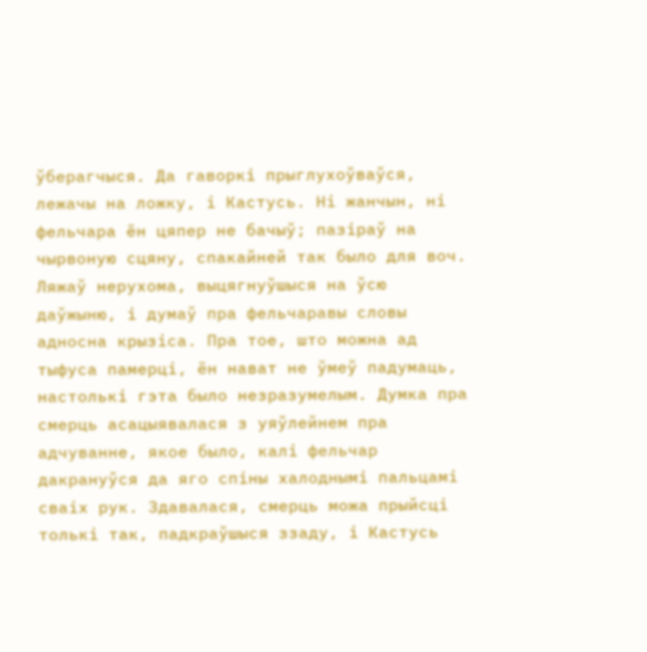ўберагчыся. Да гаворкі прыглухоўваўся, лежачы на ложку, і Кастусь. Ні жанчын, ні фельчара ён цяпер не бачыў; пазіраў на чырвоную сцяну, спакайней так было для воч. Ляжаў нерухома, выцягнуўшыся на ўсю даўжыню, і думаў пра фельчаравы словы адносна крызіса. Пра тое, што можна ад тыфуса памерці, ён нават не ўмеў падумаць, настолькі гэта было незразумелым. Думка пра смерць асацыявалася з уяўлейнем пра адчуванне, якое было, калі фельчар дакрануўся да яго спіны халоднымі пальцамі сваіх рук. Здавалася, смерць можа прыйсці толькі так, падкраўшыся ззаду, і Кастусь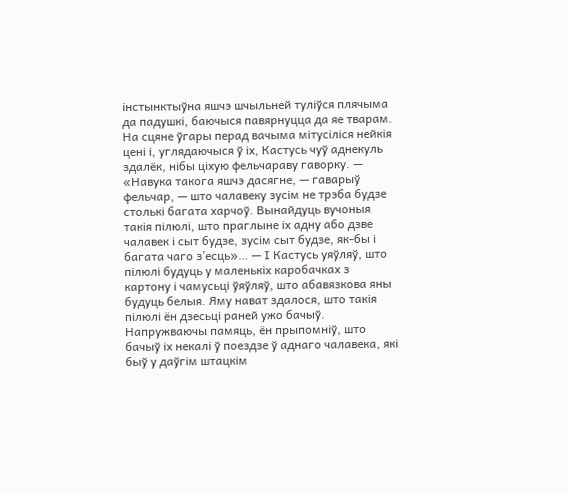інстынктыўна яшчэ шчыльней туліўся плячыма да падушкі, баючыся павярнуцца да яе тварам. На сцяне ўгары перад вачыма мітусіліся нейкія цені і, углядаючыся ў іх, Кастусь чуў аднекуль здалёк, нібы ціхую фельчараву гаворку. — «Навука такога яшчэ дасягне, — гаварыў фельчар, — што чалавеку зусім не трэба будзе столькі багата харчоў. Вынайдуць вучоныя такія пілюлі, што праглыне іх адну або дзве чалавек і сыт будзе, зусім сыт будзе, як-бы і багата чаго з’есць»… — І Кастусь уяўляў, што пілюлі будуць у маленькіх каробачках з картону і чамусьці ўяўляў, што абавязкова яны будуць белыя. Яму нават здалося, што такія пілюлі ён дзесьці раней ужо бачыў. Напружваючы памяць, ён прыпомніў, што бачыў іх некалі ў поездзе ў аднаго чалавека, які быў у даўгім штацкім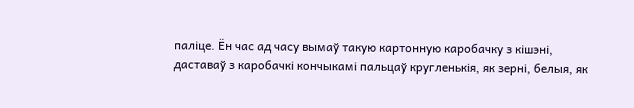паліце. Ён час ад часу вымаў такую картонную каробачку з кішэні, даставаў з каробачкі кончыкамі пальцаў кругленькія, як зерні, белыя, як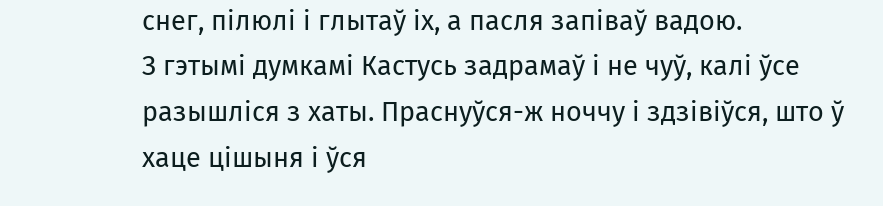снег, пілюлі і глытаў іх, а пасля запіваў вадою.
З гэтымі думкамі Кастусь задрамаў і не чуў, калі ўсе разышліся з хаты. Праснуўся-ж ноччу і здзівіўся, што ў хаце цішыня і ўся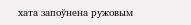хата запоўнена ружовым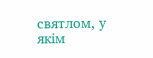святлом, у якім